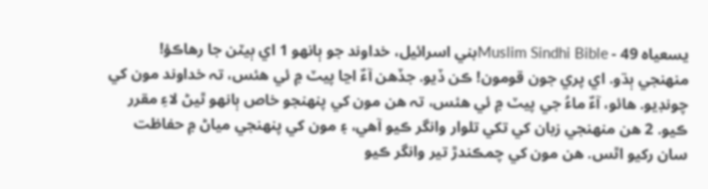يسعياہ 49 - Muslim Sindhi Bibleبني اسرائيل، خداوند جو ٻانهو 1 اي ٻيٽن جا رهاڪؤ! منهنجي ٻڌو. اي پري جون قومون! ڪن ڏيو. جڏهن آءٌ اڃا پيٽ ۾ ئي هئس، تہ خداوند مون کي چونڊيو. هائو، آءٌ ماءُ جي پيٽ ۾ ئي هئس، تہ هن مون کي پنهنجو خاص ٻانهو ٿيڻ لاءِ مقرر ڪيو. 2 هن منهنجي زبان کي تکي تلوار وانگر ڪيو آهي، ۽ مون کي پنهنجي مياڻ ۾ حفاظت سان رکيو اٿس. هن مون کي چمڪندڙ تير وانگر ڪيو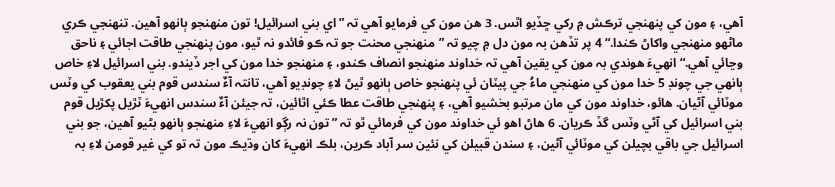آهي، ۽ مون کي پنهنجي ترڪش ۾ رکي ڇڏيو اٿس. 3 هن مون کي فرمايو آهي تہ ”اي بني اسرائيل! تون منهنجو ٻانهو آهين. تنهنجي ڪري ماڻهو منهنجي واکاڻ ڪندا.“ 4 پر تڏهن بہ مون دل ۾ چيو تہ ”منهنجي محنت جو تہ ڪو فائدو نہ ٿيو، مون پنهنجي طاقت اجائي ۽ ناحق وڃائي آهي.“ انهيءَ هوندي بہ مون کي يقين آهي تہ خداوند منهنجو انصاف ڪندو، ۽ منهنجو خدا مون کي اجر ڏيندو. بني اسرائيل لاءِ خاص ٻانهي جي چونڊ 5 خدا مون کي منهنجي ماءُ جي پيٽان ئي پنهنجو خاص ٻانهو ٿيڻ لاءِ چونڊيو آهي، تانتہ آءٌ سندس قوم بني يعقوب کي وٽس موٽائي آڻيان. هائو، خداوند مون کي مان مرتبو بخشيو آهي، ۽ پنهنجي طاقت عطا ڪئي اٿائين، تہ جيئن آءٌ سندس انهيءَ ٽڙيل پکڙيل قوم بني اسرائيل کي آڻي وٽس گڏ ڪريان. 6 هاڻ اهو ئي خداوند مون کي فرمائي ٿو تہ ”تون نہ رڳو انهيءَ لاءِ منهنجو ٻانهو بڻيو آهين، جو بني اسرائيل جي باقي بچيلن کي موٽائي آڻين، ۽ سندن قبيلن کي نئين سر آباد ڪرين، بلڪ انهيءَ کان وڌيڪ مون تہ تو کي غير قومن لاءِ بہ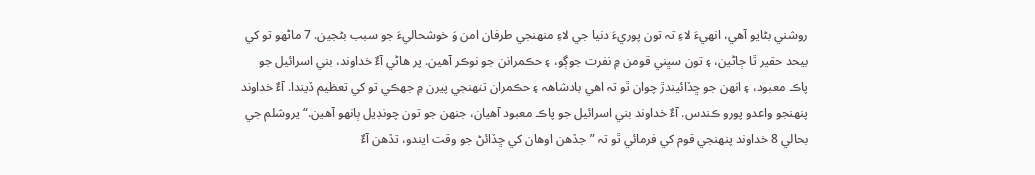روشني بڻايو آهي، انهيءَ لاءِ تہ تون پوريءَ دنيا جي لاءِ منهنجي طرفان امن وَ خوشحاليءَ جو سبب بڻجين. 7 ماڻهو تو کي بيحد حقير ٿا ڄاڻين، ۽ تون سڀني قومن ۾ نفرت جوڳو، ۽ حڪمرانن جو نوڪر آهين. پر هاڻي آءٌ خداوند، بني اسرائيل جو پاڪ معبود، ۽ انهن جو ڇڏائيندڙ چوان ٿو تہ اهي بادشاهہ ۽ حڪمران تنهنجي پيرن ۾ جھڪي تو کي تعظيم ڏيندا. آءٌ خداوند پنهنجو واعدو پورو ڪندس. آءٌ خداوند بني اسرائيل جو پاڪ معبود آهيان، جنهن جو تون چونڊيل ٻانهو آهين.“ يروشلم جي بحالي 8 خداوند پنهنجي قوم کي فرمائي ٿو تہ ”جڏهن اوهان کي ڇڏائڻ جو وقت ايندو، تڏهن آءٌ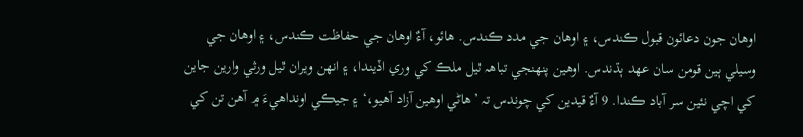اوهان جون دعائون قبول ڪندس، ۽ اوهان جي مدد ڪندس. هائو، آءٌ اوهان جي حفاظت ڪندس، ۽ اوهان جي وسيلي ٻين قومن سان عهد ٻڌندس. اوهين پنهنجي تباهہ ٿيل ملڪ کي وري اڏيندا، ۽ انهن ويران ٿيل ورثي وارين جاين کي اچي نئين سر آباد ڪندا. 9 آءٌ قيدين کي چوندس تہ ’هاڻي اوهين آزاد آهيو،‘ ۽ جيڪي اونداهيءَ ۾ آهن تن کي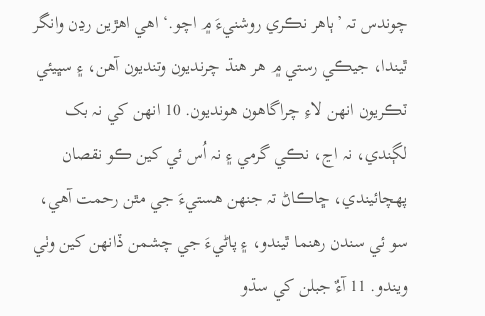چوندس تہ ’ٻاهر نڪري روشنيءَ ۾ اچو.‘ اهي اهڙين رڍن وانگر ٿيندا، جيڪي رستي ۾ هر هنڌ چرنديون وتنديون آهن، ۽ سڀيئي ٽڪريون انهن لاءِ چراگاهون هونديون. 10 انهن کي نہ بک لڳندي، نہ اڃ، نڪي گرمي ۽ نہ اُس ئي کين ڪو نقصان پهچائيندي، ڇاڪاڻ تہ جنهن هستيءَ جي مٿن رحمت آهي، سو ئي سندن رهنما ٿيندو، ۽ پاڻيءَ جي چشمن ڏانهن کين وٺي ويندو. 11 آءٌ جبلن کي سڌو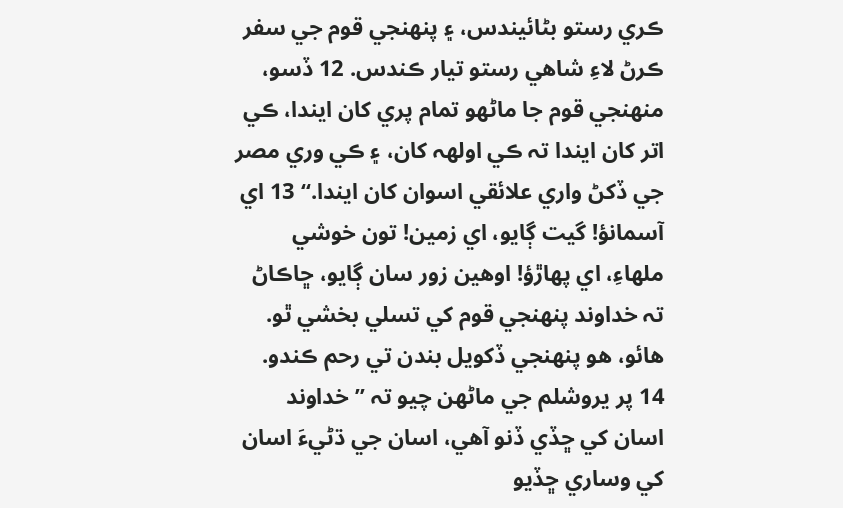ڪري رستو بڻائيندس، ۽ پنهنجي قوم جي سفر ڪرڻ لاءِ شاهي رستو تيار ڪندس. 12 ڏسو، منهنجي قوم جا ماڻهو تمام پري کان ايندا، ڪي اتر کان ايندا تہ ڪي اولهہ کان، ۽ ڪي وري مصر جي ڏکڻ واري علائقي اسوان کان ايندا.“ 13 اي آسمانؤ! گيت ڳايو، اي زمين! تون خوشي ملهاءِ، اي پهاڙؤ! اوهين زور سان ڳايو، ڇاڪاڻ تہ خداوند پنهنجي قوم کي تسلي بخشي ٿو. هائو، هو پنهنجي ڏکويل بندن تي رحم ڪندو. 14 پر يروشلم جي ماڻهن چيو تہ ”خداوند اسان کي ڇڏي ڏنو آهي، اسان جي ڌڻيءَ اسان کي وساري ڇڏيو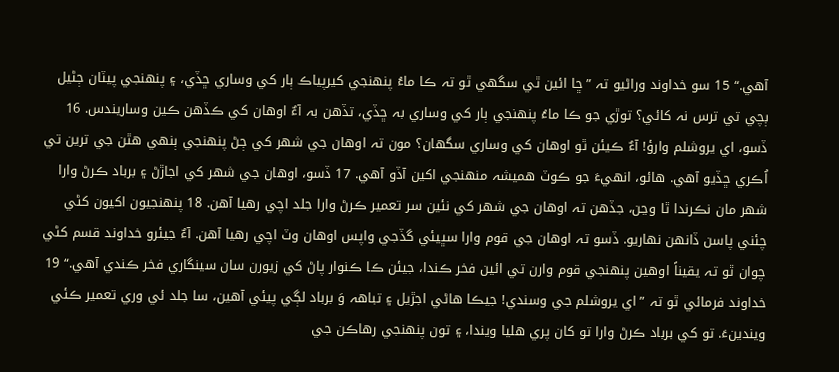آهي.“ 15 سو خداوند وراڻيو تہ ”ڇا ائين ٿي سگھي ٿو تہ ڪا ماءُ پنهنجي کيرپياڪ ٻار کي وساري ڇڏي، ۽ پنهنجي پيٽان ڄڻيل ٻچي تي ترس نہ کائي؟ توڙي جو ڪا ماءُ پنهنجي ٻار کي وساري بہ ڇڏي، تڏهن بہ آءٌ اوهان کي ڪڏهن ڪين وساريندس. 16 ڏسو، اي يروشلم وارؤ! آءٌ ڪيئن ٿو اوهان کي وساري سگھان؟ مون تہ اوهان جي شهر کي ڄڻ پنهنجي ٻنهي هٿن جي ترين تي اُڪري ڇڏيو آهي. هائو، انهيءَ جو ڪوٽ هميشہ منهنجي اکين آڏو آهي. 17 ڏسو، اوهان جي شهر کي اجاڙڻ ۽ برباد ڪرڻ وارا شهر مان نڪرندا ٿا وڃن، جڏهن تہ اوهان جي شهر کي نئين سر تعمير ڪرڻ وارا جلد اچي رهيا آهن. 18 پنهنجيون اکيون کڻي چئني پاسن ڏانهن نهاريو. ڏسو تہ اوهان جي قوم وارا سڀيئي گڏجي واپس اوهان وٽ اچي رهيا آهن. آءٌ جيئرو خداوند قسم کڻي چوان ٿو تہ يقيناً اوهين پنهنجي قوم وارن تي ائين فخر ڪندا، جيئن ڪا ڪنوار پاڻ کي زيورن سان سينگاري فخر ڪندي آهي.“ 19 خداوند فرمائي ٿو تہ ”اي يروشلم جي وسندي! جيڪا هاڻي اجڙيل ۽ تباهہ وَ برباد لڳي پيئي آهين، سا جلد ئي وري تعمير ڪئي ويندينءَ. تو کي برباد ڪرڻ وارا تو کان پري هليا ويندا، ۽ تون پنهنجي رهاڪن جي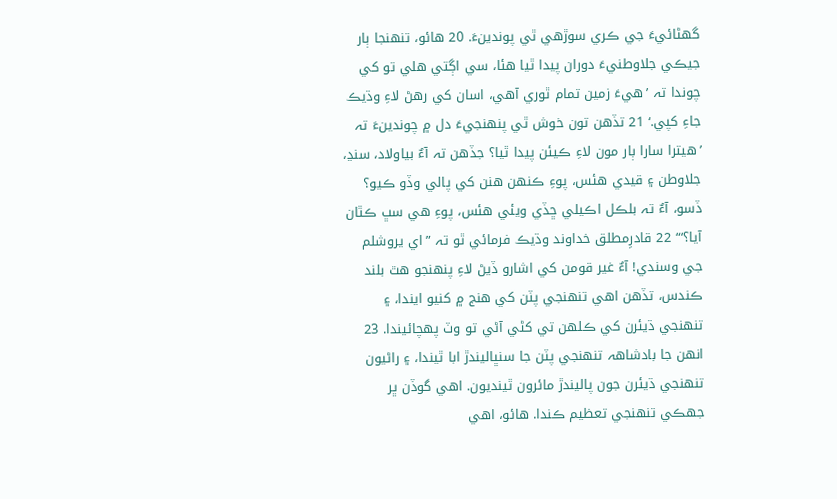گھڻائيءَ جي ڪري سوڙهي ٿي پوندينءَ. 20 هائو، تنهنجا ٻار جيڪي جلاوطنيءَ دوران پيدا ٿيا هئا، سي اڳتي هلي تو کي چوندا تہ ’هيءَ زمين تمام ٿوري آهي، اسان کي رهڻ لاءِ وڌيڪ جاءِ کپي.‘ 21 تڏهن تون خوش ٿي پنهنجيءَ دل ۾ چوندينءَ تہ ’هيترا سارا ٻار مون لاءِ ڪيئن پيدا ٿيا؟ جڏهن تہ آءٌ بياولاد، سنڍ، جلاوطن ۽ قيدي هئس، پوءِ ڪنهن هنن کي پالي وڏو ڪيو؟ ڏسو، آءٌ تہ بلڪل اڪيلي ڇڏي ويئي هئس، پوءِ هي سڀ ڪٿان آيا؟‘“ 22 قادرِمطلق خداوند وڌيڪ فرمائي ٿو تہ ”اي يروشلم جي وسندي! آءٌ غير قومن کي اشارو ڏيڻ لاءِ پنهنجو هٿ بلند ڪندس، تڏهن اهي تنهنجي پٽن کي هنج ۾ کنيو ايندا، ۽ تنهنجي ڌيئرن کي ڪلهن تي کڻي آڻي تو وٽ پهچائيندا. 23 انهن جا بادشاهہ تنهنجي پٽن جا سنڀاليندڙ ابا ٿيندا، ۽ راڻيون تنهنجي ڌيئرن جون پاليندڙ مائرون ٿينديون. اهي گوڏن ڀر جھڪي تنهنجي تعظيم ڪندا. هائو، اهي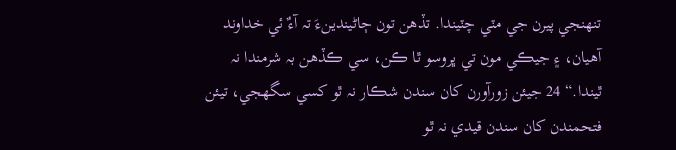تنهنجي پيرن جي مٽي چٽيندا. تڏهن تون ڄاڻيندينءَ تہ آءٌ ئي خداوند آهيان، ۽ جيڪي مون تي ڀروسو ٿا ڪن، سي ڪڏهن بہ شرمندا نہ ٿيندا.“ 24 جيئن زورآورن کان سندن شڪار نہ ٿو کسي سگھجي، تيئن فتحمندن کان سندن قيدي نہ ٿو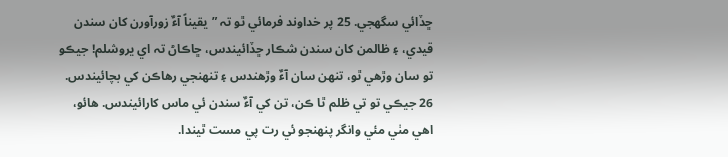ڇڏائي سگھجي. 25 پر خداوند فرمائي ٿو تہ ”يقيناً آءٌ زورآورن کان سندن قيدي، ۽ ظالمن کان سندن شڪار ڇڏائيندس، ڇاڪاڻ تہ اي يروشلم! جيڪو تو سان وڙهي ٿو، تنهن سان آءٌ وڙهندس ۽ تنهنجي رهاڪن کي بچائيندس. 26 جيڪي تو تي ظلم ٿا ڪن، تن کي آءٌ سندن ئي ماس کارائيندس. هائو، اهي مٺي مئي وانگر پنهنجو ئي رت پي مست ٿيندا.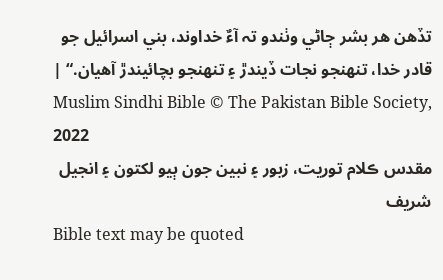تڏهن هر بشر ڄاڻي وٺندو تہ آءٌ خداوند، بني اسرائيل جو قادر خدا، تنهنجو نجات ڏيندڙ ۽ تنهنجو بچائيندڙ آهيان.“ |
Muslim Sindhi Bible © The Pakistan Bible Society, 2022
مقدس ڪلام توريت، زبور ۽ نبين جون ٻيو لکتون ۽ انجيل شريف
Bible text may be quoted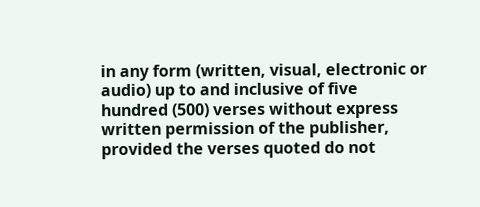in any form (written, visual, electronic or audio) up to and inclusive of five hundred (500) verses without express written permission of the publisher, provided the verses quoted do not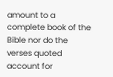amount to a complete book of the Bible nor do the verses quoted account for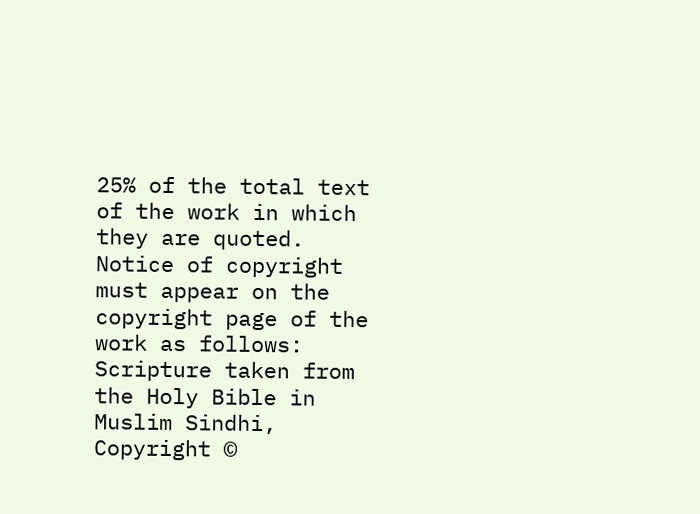25% of the total text of the work in which they are quoted. Notice of copyright must appear on the copyright page of the work as follows:
Scripture taken from the Holy Bible in Muslim Sindhi,
Copyright ©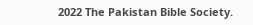2022 The Pakistan Bible Society.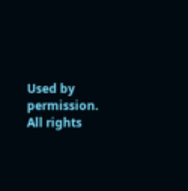Used by permission. All rights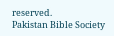reserved.
Pakistan Bible Society